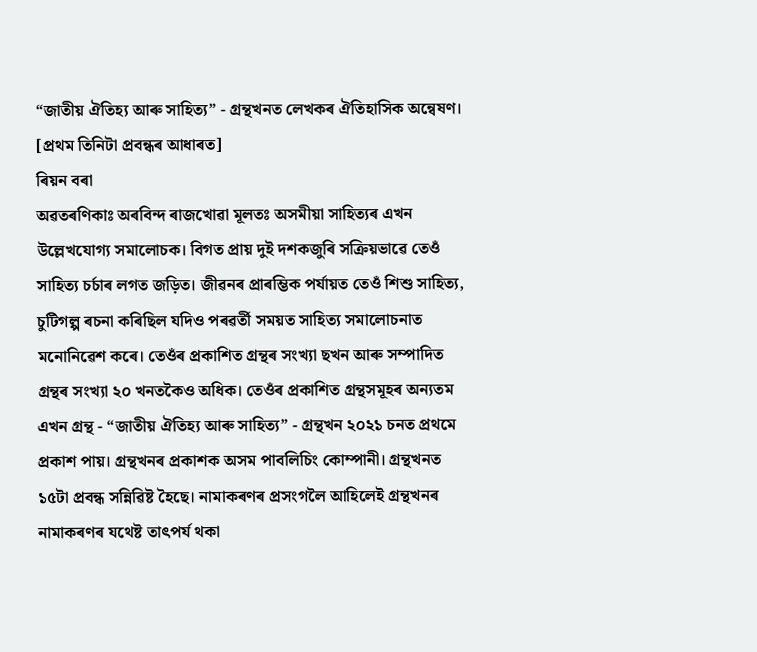“জাতীয় ঐতিহ্য আৰু সাহিত্য” - গ্ৰন্থখনত লেখকৰ ঐতিহাসিক অন্বেষণ। [প্ৰথম তিনিটা প্ৰবন্ধৰ আধাৰত]
ৰিয়ন বৰা
অৱতৰণিকাঃ অৰবিন্দ ৰাজখোৱা মূলতঃ অসমীয়া সাহিত্যৰ এখন উল্লেখযোগ্য সমালোচক। বিগত প্ৰায় দুই দশকজুৰি সক্ৰিয়ভাৱে তেওঁ সাহিত্য চৰ্চাৰ লগত জড়িত। জীৱনৰ প্ৰাৰম্ভিক পৰ্যায়ত তেওঁ শিশু সাহিত্য, চুটিগল্প ৰচনা কৰিছিল যদিও পৰৱৰ্তী সময়ত সাহিত্য সমালোচনাত মনোনিৱেশ কৰে। তেওঁৰ প্ৰকাশিত গ্ৰন্থৰ সংখ্যা ছখন আৰু সম্পাদিত গ্ৰন্থৰ সংখ্যা ২০ খনতকৈও অধিক। তেওঁৰ প্ৰকাশিত গ্ৰন্থসমূহৰ অন্যতম এখন গ্ৰন্থ - “জাতীয় ঐতিহ্য আৰু সাহিত্য” - গ্ৰন্থখন ২০২১ চনত প্ৰথমে প্ৰকাশ পায়। গ্ৰন্থখনৰ প্ৰকাশক অসম পাবলিচিং কোম্পানী। গ্ৰন্থখনত ১৫টা প্ৰবন্ধ সন্নিৱিষ্ট হৈছে। নামাকৰণৰ প্ৰসংগলৈ আহিলেই গ্ৰন্থখনৰ নামাকৰণৰ যথেষ্ট তাৎপৰ্য থকা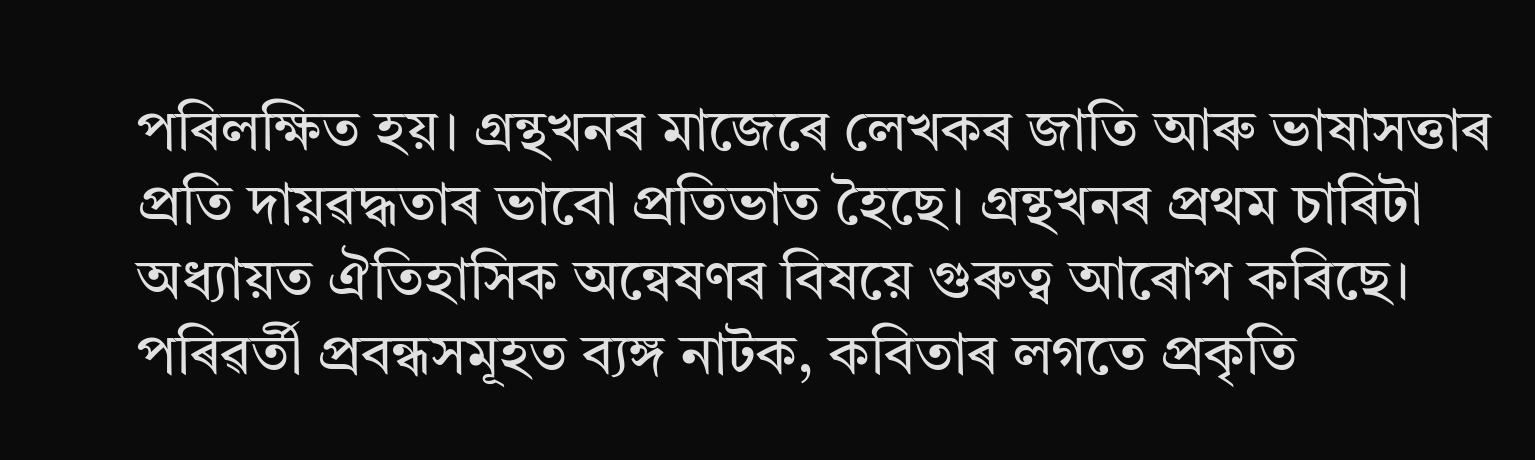পৰিলক্ষিত হয়। গ্ৰন্থখনৰ মাজেৰে লেখকৰ জাতি আৰু ভাষাসত্তাৰ প্ৰতি দায়ৱদ্ধতাৰ ভাবো প্ৰতিভাত হৈছে। গ্ৰন্থখনৰ প্ৰথম চাৰিটা অধ্যায়ত ঐতিহাসিক অন্বেষণৰ বিষয়ে গুৰুত্ব আৰোপ কৰিছে। পৰিৱৰ্তী প্ৰবন্ধসমূহত ব্যঙ্গ নাটক, কবিতাৰ লগতে প্ৰকৃতি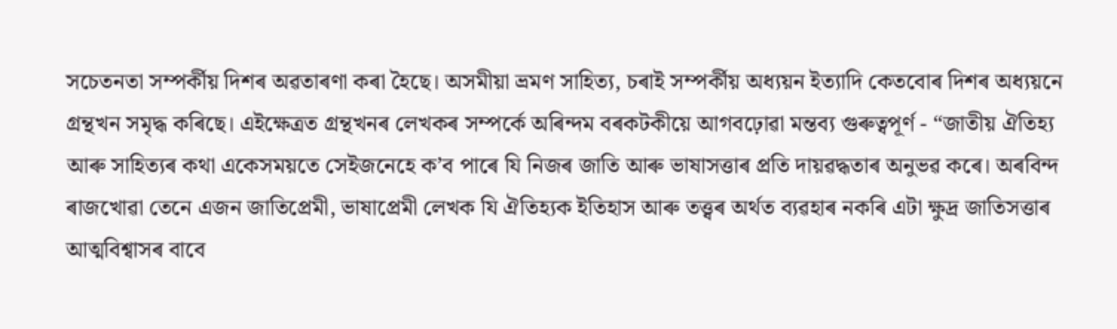সচেতনতা সম্পৰ্কীয় দিশৰ অৱতাৰণা কৰা হৈছে। অসমীয়া ভ্ৰমণ সাহিত্য, চৰাই সম্পৰ্কীয় অধ্যয়ন ইত্যাদি কেতবোৰ দিশৰ অধ্যয়নে গ্ৰন্থখন সমৃদ্ধ কৰিছে। এইক্ষেত্ৰত গ্ৰন্থখনৰ লেখকৰ সম্পৰ্কে অৰিন্দম বৰকটকীয়ে আগবঢ়োৱা মন্তব্য গুৰুত্বপূৰ্ণ - “জাতীয় ঐতিহ্য আৰু সাহিত্যৰ কথা একেসময়তে সেইজনেহে ক’ব পাৰে যি নিজৰ জাতি আৰু ভাষাসত্তাৰ প্ৰতি দায়ৱদ্ধতাৰ অনুভৱ কৰে। অৰবিন্দ ৰাজখোৱা তেনে এজন জাতিপ্ৰেমী, ভাষাপ্ৰেমী লেখক যি ঐতিহ্যক ইতিহাস আৰু তত্ত্বৰ অৰ্থত ব্যৱহাৰ নকৰি এটা ক্ষুদ্ৰ জাতিসত্তাৰ আত্মবিশ্বাসৰ বাবে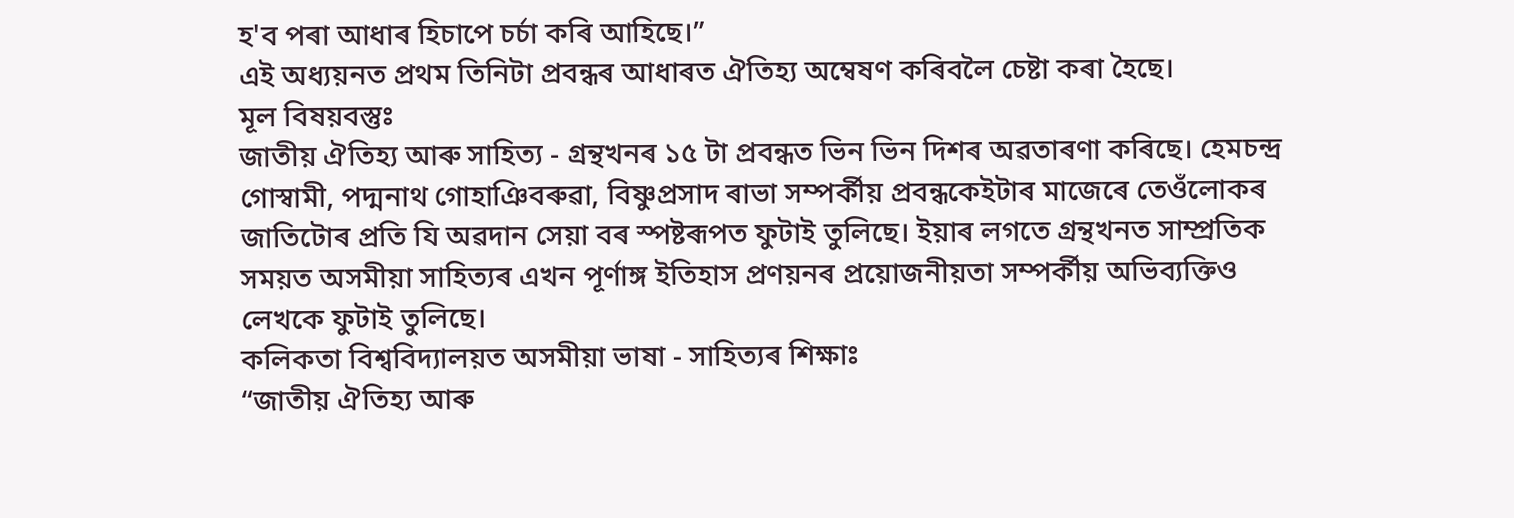হ'ব পৰা আধাৰ হিচাপে চৰ্চা কৰি আহিছে।”
এই অধ্যয়নত প্ৰথম তিনিটা প্ৰবন্ধৰ আধাৰত ঐতিহ্য অম্বেষণ কৰিবলৈ চেষ্টা কৰা হৈছে।
মূল বিষয়বস্তুঃ
জাতীয় ঐতিহ্য আৰু সাহিত্য - গ্ৰন্থখনৰ ১৫ টা প্ৰবন্ধত ভিন ভিন দিশৰ অৱতাৰণা কৰিছে। হেমচন্দ্ৰ গোস্বামী, পদ্মনাথ গোহাঞিবৰুৱা, বিষ্ণুপ্ৰসাদ ৰাভা সম্পৰ্কীয় প্ৰবন্ধকেইটাৰ মাজেৰে তেওঁলোকৰ জাতিটোৰ প্ৰতি যি অৱদান সেয়া বৰ স্পষ্টৰূপত ফুটাই তুলিছে। ইয়াৰ লগতে গ্ৰন্থখনত সাম্প্ৰতিক সময়ত অসমীয়া সাহিত্যৰ এখন পূৰ্ণাঙ্গ ইতিহাস প্ৰণয়নৰ প্ৰয়োজনীয়তা সম্পৰ্কীয় অভিব্যক্তিও লেখকে ফুটাই তুলিছে।
কলিকতা বিশ্ববিদ্যালয়ত অসমীয়া ভাষা - সাহিত্যৰ শিক্ষাঃ
“জাতীয় ঐতিহ্য আৰু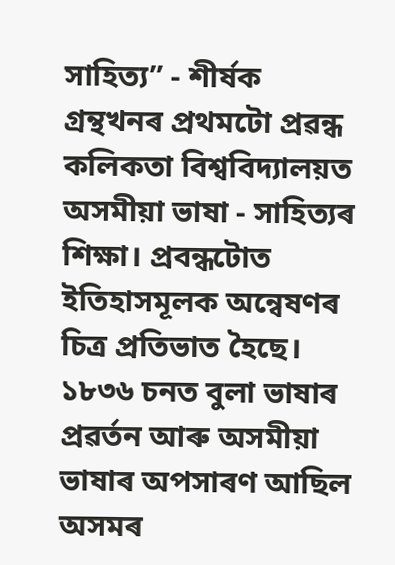সাহিত্য” - শীৰ্ষক গ্ৰন্থখনৰ প্ৰথমটো প্ৰৱন্ধ কলিকতা বিশ্ববিদ্যালয়ত অসমীয়া ভাষা - সাহিত্যৰ শিক্ষা। প্ৰবন্ধটোত ইতিহাসমূলক অন্বেষণৰ চিত্ৰ প্ৰতিভাত হৈছে। ১৮৩৬ চনত বুলা ভাষাৰ প্ৰৱৰ্তন আৰু অসমীয়া ভাষাৰ অপসাৰণ আছিল অসমৰ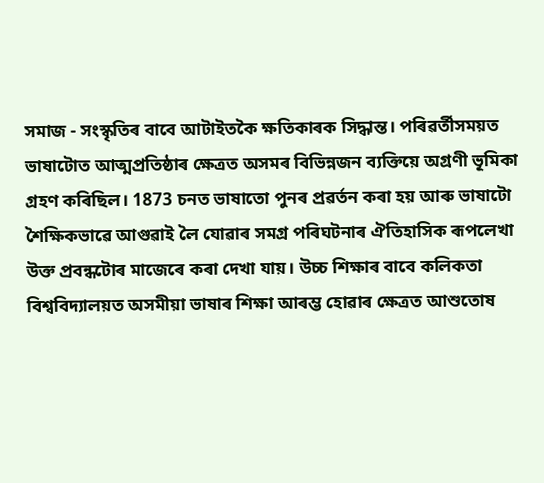সমাজ - সংস্কৃতিৰ বাবে আটাইতকৈ ক্ষতিকাৰক সিদ্ধান্ত। পৰিৱৰ্তীসময়ত ভাষাটোত আত্মপ্ৰতিষ্ঠাৰ ক্ষেত্ৰত অসমৰ বিভিন্নজন ব্যক্তিয়ে অগ্ৰণী ভূমিকা গ্ৰহণ কৰিছিল। 1873 চনত ভাষাতো পুনৰ প্ৰৱৰ্তন কৰা হয় আৰু ভাষাটো শৈক্ষিকভাৱে আগুৱাই লৈ যোৱাৰ সমগ্ৰ পৰিঘটনাৰ ঐতিহাসিক ৰূপলেখা উক্ত প্ৰবন্ধটোৰ মাজেৰে কৰা দেখা যায়। উচ্চ শিক্ষাৰ বাবে কলিকতা বিশ্ববিদ্যালয়ত অসমীয়া ভাষাৰ শিক্ষা আৰম্ভ হোৱাৰ ক্ষেত্ৰত আশুতোষ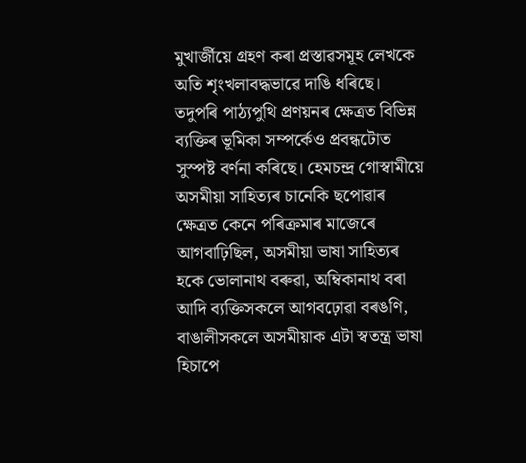মুখাৰ্জীয়ে গ্ৰহণ কৰা প্ৰস্তাৱসমূহ লেখকে অতি শৃংখলাবদ্ধভাৱে দাঙি ধৰিছে। তদুপৰি পাঠ্যপুথি প্ৰণয়নৰ ক্ষেত্ৰত বিভিন্ন ব্যক্তিৰ ভূমিকা সম্পৰ্কেও প্ৰবন্ধটোত সুস্পষ্ট বৰ্ণনা কৰিছে। হেমচন্দ্ৰ গোস্বামীয়ে অসমীয়া সাহিত্যৰ চানেকি ছপোৱাৰ ক্ষেত্ৰত কেনে পৰিক্ৰমাৰ মাজেৰে আগবাঢ়িছিল, অসমীয়া ভাষা সাহিত্যৰ হকে ভোলানাথ বৰুৱা, অম্বিকানাথ বৰা আদি ব্যক্তিসকলে আগবঢ়োৱা বৰঙণি, বাঙালীসকলে অসমীয়াক এটা স্বতন্ত্ৰ ভাষা হিচাপে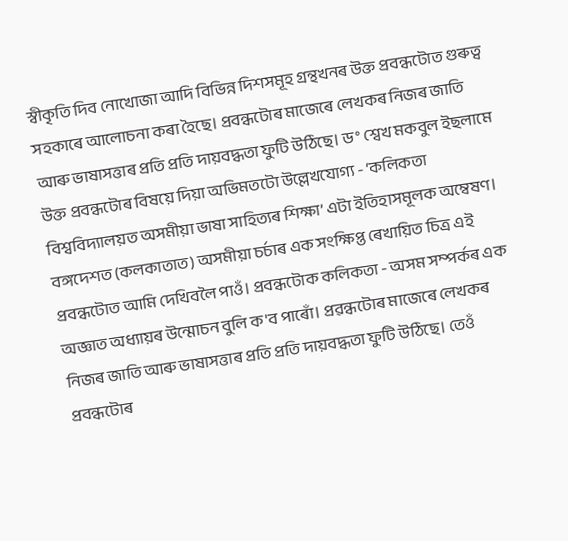স্বীকৃতি দিব নোখোজা আদি বিভিন্ন দিশসমূহ গ্ৰন্থখনৰ উক্ত প্ৰবন্ধটোত গুৰুত্ব সহকাৰে আলোচনা কৰা হৈছে। প্ৰবন্ধটোৰ মাজেৰে লেখকৰ নিজৰ জাতি আৰু ভাষাসত্তাৰ প্ৰতি প্ৰতি দায়বদ্ধতা ফুটি উঠিছে। ড° শ্বেখ মকবুল ইছলামে উক্ত প্ৰবন্ধটোৰ বিষয়ে দিয়া অভিমতটো উল্লেখযোগ্য - ‘কলিকতা বিশ্ববিদ্যালয়ত অসমীয়া ভাষা সাহিত্যৰ শিক্ষা’ এটা ইতিহাসমূলক অম্বেষণ। বঙ্গদেশত (কলকাতাত) অসমীয়া চৰ্চাৰ এক সংক্ষিপ্ত ৰেখায়িত চিত্ৰ এই প্ৰবন্ধটোত আমি দেখিবলৈ পাওঁ। প্ৰবন্ধটোক কলিকতা - অসম সম্পৰ্কৰ এক অজ্ঞাত অধ্যায়ৰ উন্মোচন বুলি ক'ব পাৰোঁ। প্ৰৱন্ধটোৰ মাজেৰে লেখকৰ নিজৰ জাতি আৰু ভাষাসত্তাৰ প্ৰতি প্ৰতি দায়বদ্ধতা ফুটি উঠিছে। তেওঁ প্ৰবন্ধটোৰ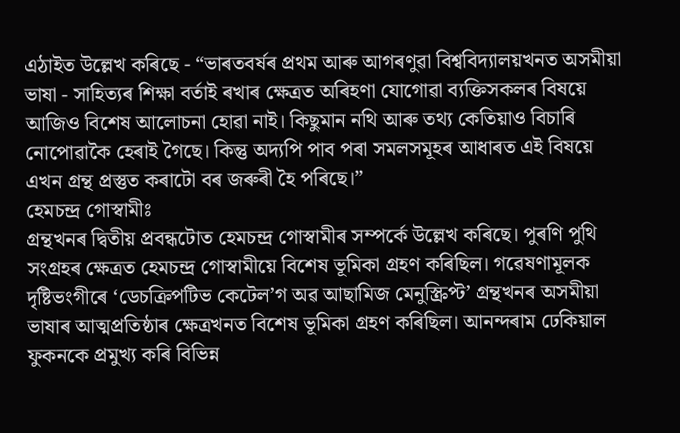এঠাইত উল্লেখ কৰিছে - “ভাৰতবৰ্ষৰ প্ৰথম আৰু আগৰণুৱা বিশ্ববিদ্যালয়খনত অসমীয়া ভাষা - সাহিত্যৰ শিক্ষা বৰ্তাই ৰখাৰ ক্ষেত্ৰত অৰিহণা যোগোৱা ব্যক্তিসকলৰ বিষয়ে আজিও বিশেষ আলোচনা হোৱা নাই। কিছুমান নথি আৰু তথ্য কেতিয়াও বিচাৰি নোপোৱাকৈ হেৰাই গৈছে। কিন্তু অদ্যপি পাব পৰা সমলসমূহৰ আধাৰত এই বিষয়ে এখন গ্ৰন্থ প্ৰস্তুত কৰাটো বৰ জৰুৰী হৈ পৰিছে।”
হেমচন্দ্ৰ গোস্বামীঃ
গ্ৰন্থখনৰ দ্বিতীয় প্ৰবন্ধটোত হেমচন্দ্ৰ গোস্বামীৰ সম্পৰ্কে উল্লেখ কৰিছে। পুৰণি পুথি সংগ্ৰহৰ ক্ষেত্ৰত হেমচন্দ্ৰ গোস্বামীয়ে বিশেষ ভূমিকা গ্ৰহণ কৰিছিল। গৱেষণামূলক দৃষ্টিভংগীৰে ‘ডেচক্ৰিপটিভ কেটেল’গ অৱ আছামিজ মেনুস্ক্ৰিপ্ট’ গ্ৰন্থখনৰ অসমীয়া ভাষাৰ আত্মপ্ৰতিষ্ঠাৰ ক্ষেত্ৰখনত বিশেষ ভূমিকা গ্ৰহণ কৰিছিল। আনন্দৰাম ঢেকিয়াল ফুকনকে প্ৰমুখ্য কৰি বিভিন্ন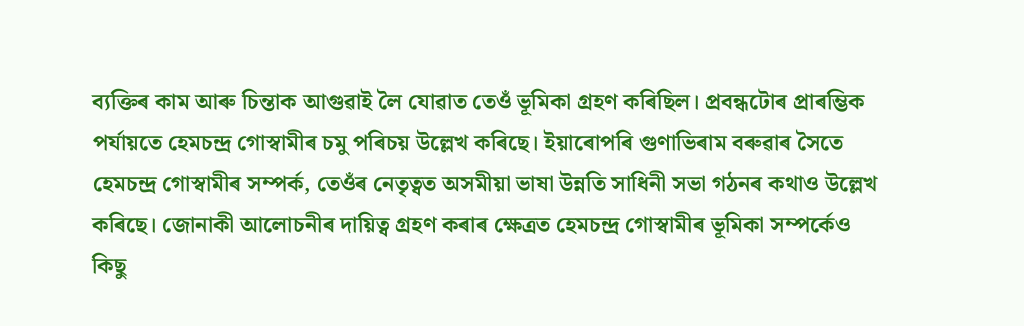ব্যক্তিৰ কাম আৰু চিন্তাক আগুৱাই লৈ যোৱাত তেওঁ ভূমিকা গ্ৰহণ কৰিছিল। প্ৰবন্ধটোৰ প্ৰাৰম্ভিক পৰ্যায়তে হেমচন্দ্ৰ গোস্বামীৰ চমু পৰিচয় উল্লেখ কৰিছে। ইয়াৰোপৰি গুণাভিৰাম বৰুৱাৰ সৈতে হেমচন্দ্ৰ গোস্বামীৰ সম্পৰ্ক, তেওঁৰ নেতৃত্বত অসমীয়া ভাষা উন্নতি সাধিনী সভা গঠনৰ কথাও উল্লেখ কৰিছে। জোনাকী আলোচনীৰ দায়িত্ব গ্ৰহণ কৰাৰ ক্ষেত্ৰত হেমচন্দ্ৰ গোস্বামীৰ ভূমিকা সম্পৰ্কেও কিছু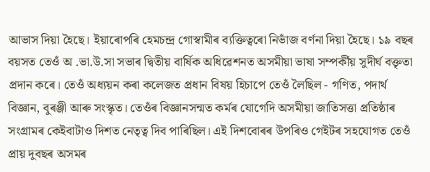আভাস দিয়া হৈছে। ইয়াৰোপৰি হেমচন্দ্ৰ গোস্বামীৰ ব্যক্তিত্বৰো নিভাঁজ বৰ্ণনা দিয়া হৈছে। ১৯ বছৰ বয়সত তেওঁ অ .ভা.উ.সা সভাৰ দ্বিতীয় বাৰ্ষিক অধিৱেশনত অসমীয়া ভাষা সম্পৰ্কীয় সুদীৰ্ঘ বক্তৃতা প্ৰদান কৰে। তেওঁ অধ্যয়ন কৰা কলেজত প্ৰধান বিষয় হিচাপে তেওঁ লৈছিল - গণিত, পদাৰ্থ বিজ্ঞান, বুৰঞ্জী আৰু সংস্কৃত। তেওঁৰ বিজ্ঞানসন্মত কৰ্মৰ যোগেদি অসমীয়া জাতিসত্তা প্ৰতিষ্ঠাৰ সংগ্ৰামৰ কেইবাটাও দিশত নেতৃত্ব দিব পাৰিছিল। এই দিশবোৰৰ উপৰিও গেইটৰ সহযোগত তেওঁ প্ৰায় দুবছৰ অসমৰ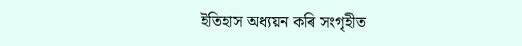ইতিহাস অধ্যয়ন কৰি সংগৃহীত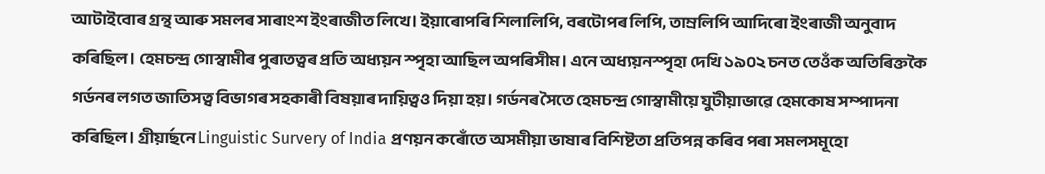আটাইবোৰ গ্ৰন্থ আৰু সমলৰ সাৰাংশ ইংৰাজীত লিখে। ইয়াৰোপৰি শিলালিপি, বৰটোপৰ লিপি, তাম্ৰলিপি আদিৰো ইংৰাজী অনুবাদ কৰিছিল। হেমচন্দ্ৰ গোস্বামীৰ পুৰাতত্বৰ প্ৰতি অধ্যয়ন স্পৃহা আছিল অপৰিসীম। এনে অধ্যয়নস্পৃহা দেখি ১৯০২ চনত তেওঁক অতিৰিক্তকৈ গৰ্ডনৰ লগত জাতিসত্ব বিভাগৰ সহকাৰী বিষয়াৰ দায়িত্বও দিয়া হয়। গৰ্ডনৰ সৈতে হেমচন্দ্ৰ গোস্বামীয়ে যুটীয়াভাৱে হেমকোষ সম্পাদনা কৰিছিল। গ্ৰীয়াৰ্ছনে Linguistic Survery of India প্ৰণয়ন কৰোঁতে অসমীয়া ভাষাৰ বিশিষ্টতা প্ৰতিপন্ন কৰিব পৰা সমলসমূহো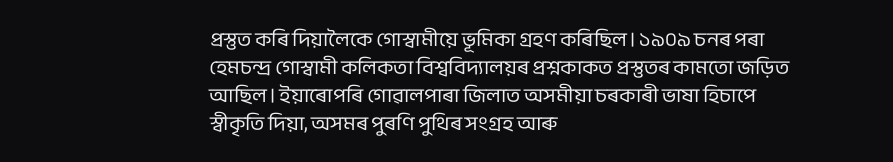প্ৰস্তুত কৰি দিয়ালৈকে গোস্বামীয়ে ভূমিকা গ্ৰহণ কৰিছিল। ১৯০৯ চনৰ পৰা হেমচন্দ্ৰ গোস্বামী কলিকতা বিশ্ববিদ্যালয়ৰ প্ৰশ্নকাকত প্ৰস্তুতৰ কামতো জড়িত আছিল। ইয়াৰোপৰি গোৱালপাৰা জিলাত অসমীয়া চৰকাৰী ভাষা হিচাপে স্বীকৃতি দিয়া, অসমৰ পুৰণি পুথিৰ সংগ্ৰহ আৰু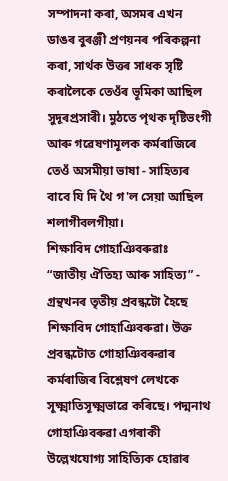সম্পাদনা কৰা, অসমৰ এখন ডাঙৰ বুৰঞ্জী প্ৰণয়নৰ পৰিকল্পনা কৰা, সাৰ্থক উত্তৰ সাধক সৃষ্টি কৰালৈকে তেওঁৰ ভূমিকা আছিল সুদূৰপ্ৰসাৰী। মুঠতে পৃথক দৃষ্টিভংগী আৰু গৱেষণামূলক কৰ্মৰাজিৰে তেওঁ অসমীয়া ভাষা - সাহিত্যৰ বাবে যি দি থৈ গ'ল সেয়া আছিল শলাগীবলগীয়া।
শিক্ষাবিদ গোহাঞিবৰুৱাঃ
“জাতীয় ঐতিহ্য আৰু সাহিত্য” - গ্ৰন্থখনৰ তৃতীয় প্ৰবন্ধটো হৈছে শিক্ষাবিদ গোহাঞিবৰুৱা। উক্ত প্ৰবন্ধটোত গোহাঞিবৰুৱাৰ কৰ্মৰাজিৰ বিশ্লেষণ লেখকে সূক্ষ্মাতিসূক্ষ্মভাৱে কৰিছে। পদ্মনাথ গোহাঞিবৰুৱা এগৰাকী উল্লেখযোগ্য সাহিত্যিক হোৱাৰ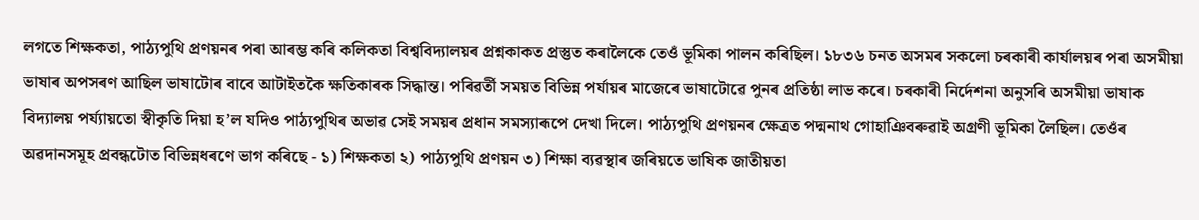লগতে শিক্ষকতা, পাঠ্যপুথি প্ৰণয়নৰ পৰা আৰম্ভ কৰি কলিকতা বিশ্ববিদ্যালয়ৰ প্ৰশ্নকাকত প্ৰস্তুত কৰালৈকে তেওঁ ভূমিকা পালন কৰিছিল। ১৮৩৬ চনত অসমৰ সকলো চৰকাৰী কাৰ্যালয়ৰ পৰা অসমীয়া ভাষাৰ অপসৰণ আছিল ভাষাটোৰ বাবে আটাইতকৈ ক্ষতিকাৰক সিদ্ধান্ত। পৰিৱৰ্তী সময়ত বিভিন্ন পৰ্যায়ৰ মাজেৰে ভাষাটোৱে পুনৰ প্ৰতিষ্ঠা লাভ কৰে। চৰকাৰী নিৰ্দেশনা অনুসৰি অসমীয়া ভাষাক বিদ্যালয় পৰ্য্যায়তো স্বীকৃতি দিয়া হ’ল যদিও পাঠ্যপুথিৰ অভাৱ সেই সময়ৰ প্ৰধান সমস্যাৰূপে দেখা দিলে। পাঠ্যপুথি প্ৰণয়নৰ ক্ষেত্ৰত পদ্মনাথ গোহাঞিবৰুৱাই অগ্ৰণী ভূমিকা লৈছিল। তেওঁৰ অৱদানসমূহ প্ৰবন্ধটোত বিভিন্নধৰণে ভাগ কৰিছে - ১) শিক্ষকতা ২) পাঠ্যপুথি প্ৰণয়ন ৩) শিক্ষা ব্যৱস্থাৰ জৰিয়তে ভাষিক জাতীয়তা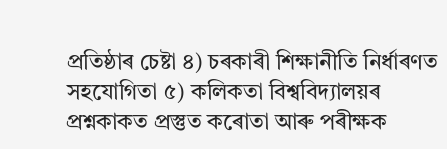প্ৰতিষ্ঠাৰ চেষ্টা ৪) চৰকাৰী শিক্ষানীতি নিৰ্ধাৰণত সহযোগিতা ৫) কলিকতা বিশ্ববিদ্যালয়ৰ প্ৰশ্নকাকত প্ৰস্তুত কৰোতা আৰু পৰীক্ষক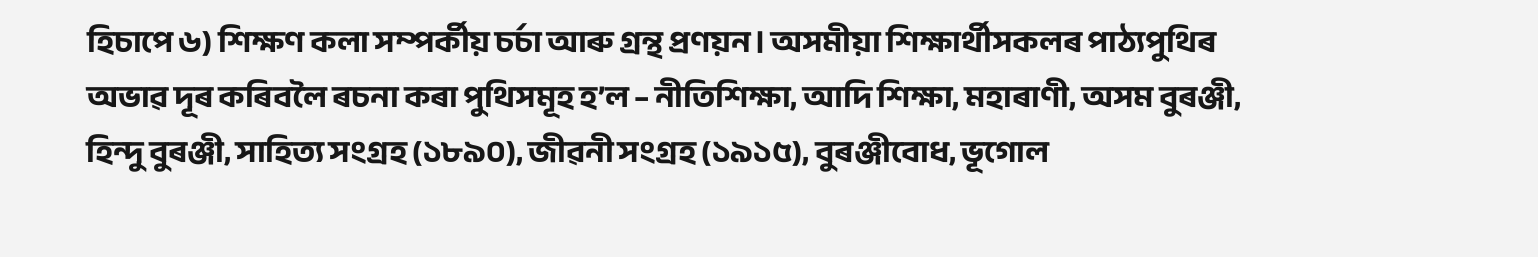হিচাপে ৬) শিক্ষণ কলা সম্পৰ্কীয় চৰ্চা আৰু গ্ৰন্থ প্ৰণয়ন। অসমীয়া শিক্ষাৰ্থীসকলৰ পাঠ্যপুথিৰ অভাৱ দূৰ কৰিবলৈ ৰচনা কৰা পুথিসমূহ হ’ল – নীতিশিক্ষা, আদি শিক্ষা, মহাৰাণী, অসম বুৰঞ্জী, হিন্দু বুৰঞ্জী, সাহিত্য সংগ্ৰহ (১৮৯০), জীৱনী সংগ্ৰহ (১৯১৫), বুৰঞ্জীবোধ, ভূগোল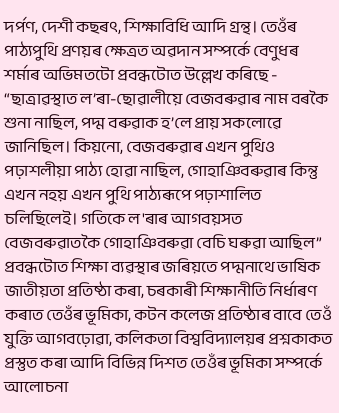দৰ্পণ, দেশী কছৰৎ, শিক্ষাবিধি আদি গ্ৰন্থ। তেওঁৰ পাঠ্যপুথি প্ৰণয়ৰ ক্ষেত্ৰত অৱদান সম্পৰ্কে বেণুধৰ শৰ্মাৰ অভিমতটো প্ৰবন্ধটোত উল্লেখ কৰিছে - “ছাত্ৰাৱস্থাত ল’ৰা-ছোৱালীয়ে বেজবৰুৱাৰ নাম বৰকৈ শুনা নাছিল, পদ্ম বৰুৱাক হ’লে প্ৰায় সকলোৱে জানিছিল। কিয়নো, বেজবৰুৱাৰ এখন পুথিও পঢ়াশলীয়া পাঠ্য হোৱা নাছিল, গোহাঞিবৰুৱাৰ কিন্তু এখন নহয় এখন পুথি পাঠ্যৰূপে পঢ়াশালিত চলিছিলেই। গতিকে ল'ৰাৰ আগবয়সত বেজবৰুৱাতকৈ গোহাঞিবৰুৱা বেচি ঘৰুৱা আছিল” প্ৰবন্ধটোত শিক্ষা ব্যৱস্থাৰ জৰিয়তে পদ্মনাথে ভাষিক জাতীয়তা প্ৰতিষ্ঠা কৰা, চৰকাৰী শিক্ষানীতি নিৰ্ধাৰণ কৰাত তেওঁৰ ভূমিকা, কটন কলেজ প্ৰতিষ্ঠাৰ বাবে তেওঁ যুক্তি আগবঢ়োৱা, কলিকতা বিশ্ববিদ্যালয়ৰ প্ৰশ্নকাকত প্ৰস্তুত কৰা আদি বিভিন্ন দিশত তেওঁৰ ভূমিকা সম্পৰ্কে আলোচনা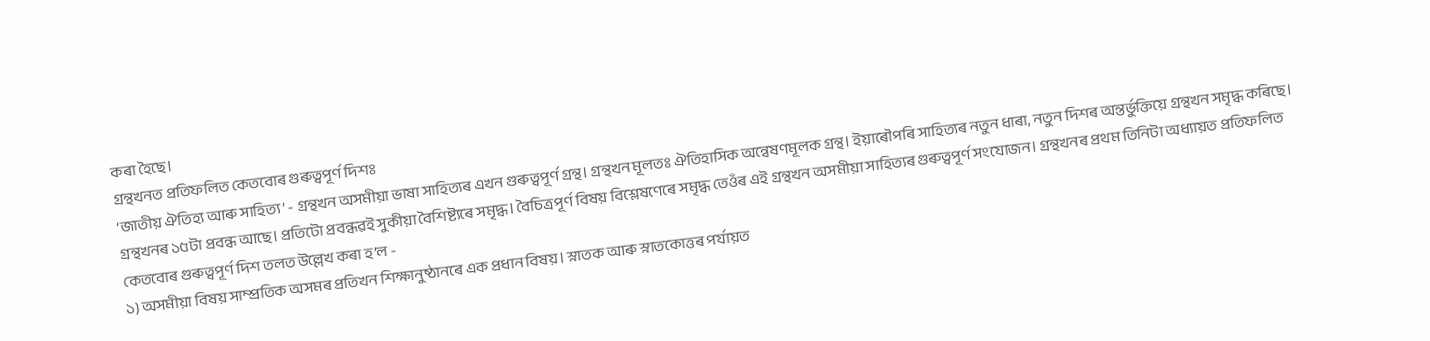কৰা হৈছে।
গ্ৰন্থখনত প্ৰতিফলিত কেতবোৰ গুৰুত্বপূৰ্ণ দিশঃ
‘জাতীয় ঐতিহ্য আৰু সাহিত্য’ - গ্ৰন্থখন অসমীয়া ভাষা সাহিত্যৰ এখন গুৰুত্বপূৰ্ণ গ্ৰন্থ। গ্ৰন্থখন মূলতঃ ঐতিহাসিক অন্বেষণমূলক গ্ৰন্থ। ইয়াৰৌপৰি সাহিত্যৰ নতুন ধাৰা, নতুন দিশৰ অন্তৰ্ভুক্তিয়ে গ্ৰন্থখন সমৃদ্ধ কৰিছে। গ্ৰন্থখনৰ ১৫টা প্ৰবন্ধ আছে। প্ৰতিটো প্ৰবন্ধৱই সুকীয়া বৈশিষ্ট্যৰে সমৃদ্ধ। বৈচিত্ৰপূৰ্ণ বিষয় বিশ্লেষণেৰে সমৃদ্ধ তেওঁৰ এই গ্ৰন্থখন অসমীয়া সাহিত্যৰ গুৰুত্বপূৰ্ণ সংযোজন। গ্ৰন্থখনৰ প্ৰথম তিনিটা অধ্যায়ত প্ৰতিফলিত কেতবোৰ গুৰুত্বপূৰ্ণ দিশ তলত উল্লেখ কৰা হ’ল -
১) অসমীয়া বিষয় সাম্প্ৰতিক অসমৰ প্ৰতিখন শিক্ষানুষ্ঠানৰে এক প্ৰধান বিষয়। স্নাতক আৰু স্নাতকোত্তৰ পৰ্যায়ত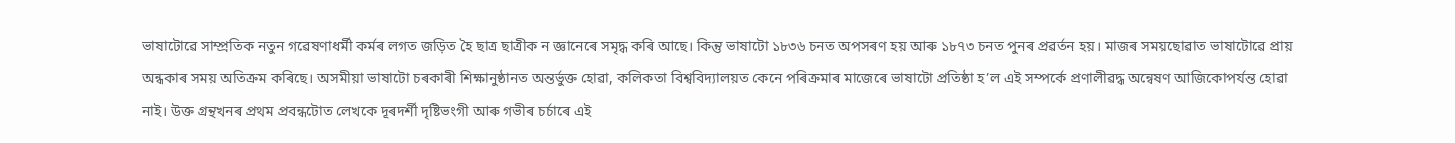ভাষাটোৱে সাম্প্ৰতিক নতুন গৱেষণাধৰ্মী কৰ্মৰ লগত জড়িত হৈ ছাত্ৰ ছাত্ৰীক ন জ্ঞানেৰে সমৃদ্ধ কৰি আছে। কিন্তু ভাষাটো ১৮৩৬ চনত অপসৰণ হয় আৰু ১৮৭৩ চনত পুনৰ প্ৰৱৰ্তন হয়। মাজৰ সময়ছোৱাত ভাষাটোৱে প্ৰায় অন্ধকাৰ সময় অতিক্ৰম কৰিছে। অসমীয়া ভাষাটো চৰকাৰী শিক্ষানুষ্ঠানত অন্তৰ্ভুক্ত হোৱা, কলিকতা বিশ্ববিদ্যালয়ত কেনে পৰিক্ৰমাৰ মাজেৰে ভাষাটো প্ৰতিষ্ঠা হ’ল এই সম্পৰ্কে প্ৰণালীৱদ্ধ অন্বেষণ আজিকোপৰ্যন্ত হোৱা নাই। উক্ত গ্ৰন্থখনৰ প্ৰথম প্ৰবন্ধটোত লেখকে দূৰদৰ্শী দৃষ্টিভংগী আৰু গভীৰ চৰ্চাৰে এই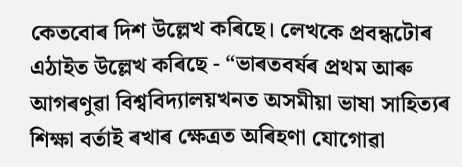কেতবোৰ দিশ উল্লেখ কৰিছে। লেখকে প্ৰবন্ধটোৰ এঠাইত উল্লেখ কৰিছে - “ভাৰতবৰ্ষৰ প্ৰথম আৰু আগৰণুৱা বিশ্ববিদ্যালয়খনত অসমীয়া ভাষা সাহিত্যৰ শিক্ষা বৰ্তাই ৰখাৰ ক্ষেত্ৰত অৰিহণা যোগোৱা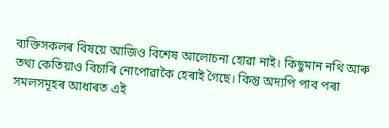ব্যক্তিসকলৰ বিষয়ে আজিও বিশেষ আলোচনা হোৱা নাই। কিছুমান নথি আৰু তথ্য কেতিয়াও বিচাৰি নোপোৱাকৈ হেৰাই গৈছে। কিন্তু অদ্যপি পাব পৰা সমলসমূহৰ আধাৰত এই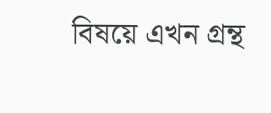বিষয়ে এখন গ্ৰন্থ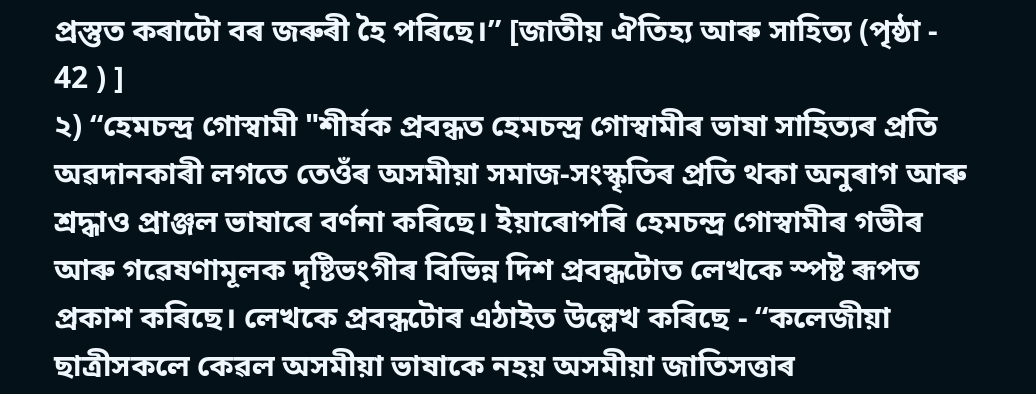প্ৰস্তুত কৰাটো বৰ জৰুৰী হৈ পৰিছে।” [জাতীয় ঐতিহ্য আৰু সাহিত্য (পৃষ্ঠা - 42 ) ]
২) “হেমচন্দ্ৰ গোস্বামী "শীৰ্ষক প্ৰবন্ধত হেমচন্দ্ৰ গোস্বামীৰ ভাষা সাহিত্যৰ প্ৰতি অৱদানকাৰী লগতে তেওঁৰ অসমীয়া সমাজ-সংস্কৃতিৰ প্ৰতি থকা অনুৰাগ আৰু শ্ৰদ্ধাও প্ৰাঞ্জল ভাষাৰে বৰ্ণনা কৰিছে। ইয়াৰোপৰি হেমচন্দ্ৰ গোস্বামীৰ গভীৰ আৰু গৱেষণামূলক দৃষ্টিভংগীৰ বিভিন্ন দিশ প্ৰবন্ধটোত লেখকে স্পষ্ট ৰূপত প্ৰকাশ কৰিছে। লেখকে প্ৰবন্ধটোৰ এঠাইত উল্লেখ কৰিছে - “কলেজীয়া ছাত্ৰীসকলে কেৱল অসমীয়া ভাষাকে নহয় অসমীয়া জাতিসত্তাৰ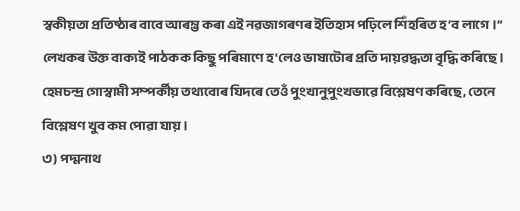স্বকীয়তা প্ৰতিষ্ঠাৰ বাবে আৰম্ভ কৰা এই নৱজাগৰণৰ ইতিহাস পঢ়িলে শিঁহৰিত হ’ব লাগে।” লেখকৰ উক্ত বাক্যই পাঠকক কিছু পৰিমাণে হ'লেও ভাষাটোৰ প্ৰতি দায়ৱদ্ধতা বৃদ্ধি কৰিছে। হেমচন্দ্ৰ গোস্বামী সম্পৰ্কীয় তথ্যবোৰ যিদৰে তেওঁ পুংখানুপুংখভাৱে বিশ্লেষণ কৰিছে, তেনে বিশ্লেষণ খুব কম পোৱা যায়।
৩) পদ্মনাথ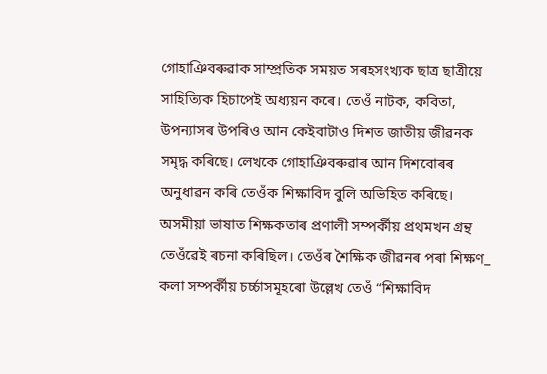গোহাঞিবৰুৱাক সাম্প্ৰতিক সময়ত সৰহসংখ্যক ছাত্ৰ ছাত্ৰীয়ে সাহিত্যিক হিচাপেই অধ্যয়ন কৰে। তেওঁ নাটক, কবিতা, উপন্যাসৰ উপৰিও আন কেইবাটাও দিশত জাতীয় জীৱনক সমৃদ্ধ কৰিছে। লেখকে গোহাঞিবৰুৱাৰ আন দিশবোৰৰ অনুধাৱন কৰি তেওঁক শিক্ষাবিদ বুলি অভিহিত কৰিছে। অসমীয়া ভাষাত শিক্ষকতাৰ প্ৰণালী সম্পৰ্কীয় প্ৰথমখন গ্ৰন্থ তেওঁৱেই ৰচনা কৰিছিল। তেওঁৰ শৈক্ষিক জীৱনৰ পৰা শিক্ষণ_ কলা সম্পৰ্কীয় চৰ্চ্চাসমূহৰো উল্লেখ তেওঁ “শিক্ষাবিদ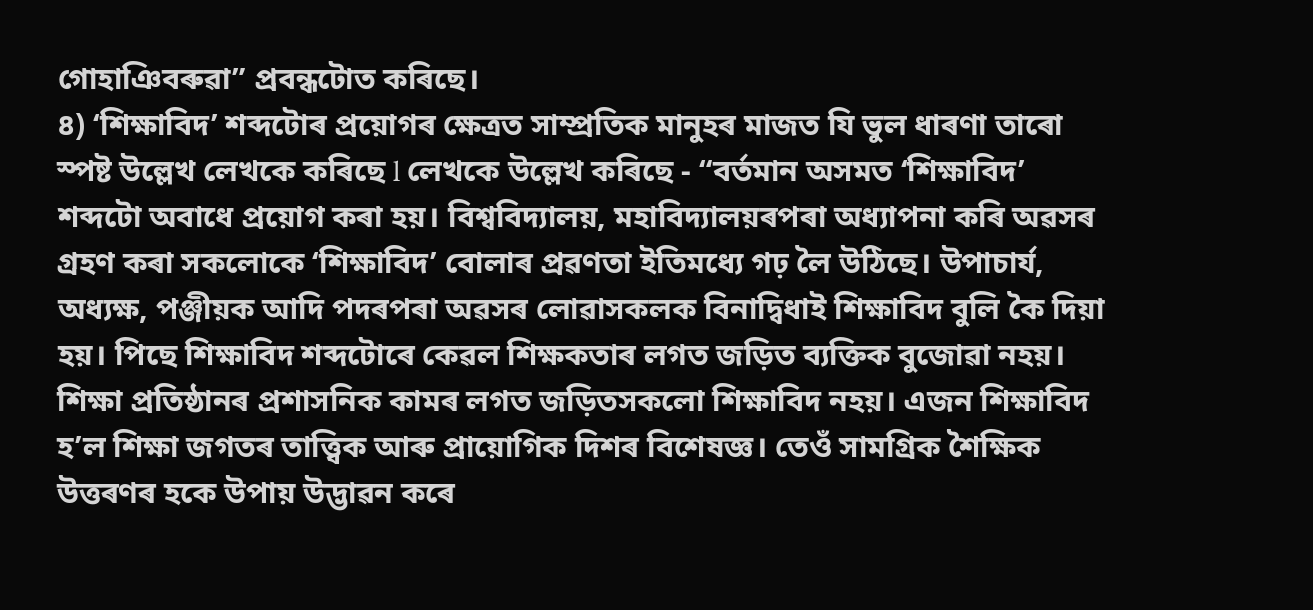গোহাঞিবৰুৱা” প্ৰবন্ধটোত কৰিছে।
৪) ‘শিক্ষাবিদ’ শব্দটোৰ প্ৰয়োগৰ ক্ষেত্ৰত সাম্প্ৰতিক মানুহৰ মাজত যি ভুল ধাৰণা তাৰো স্পষ্ট উল্লেখ লেখকে কৰিছে l লেখকে উল্লেখ কৰিছে - “বর্তমান অসমত ‘শিক্ষাবিদ’ শব্দটো অবাধে প্রয়োগ কৰা হয়। বিশ্ববিদ্যালয়, মহাবিদ্যালয়ৰপৰা অধ্যাপনা কৰি অৱসৰ গ্ৰহণ কৰা সকলোকে ‘শিক্ষাবিদ’ বোলাৰ প্ৰৱণতা ইতিমধ্যে গঢ় লৈ উঠিছে। উপাচার্য, অধ্যক্ষ, পঞ্জীয়ক আদি পদৰপৰা অৱসৰ লোৱাসকলক বিনাদ্বিধাই শিক্ষাবিদ বুলি কৈ দিয়া হয়। পিছে শিক্ষাবিদ শব্দটোৰে কেৱল শিক্ষকতাৰ লগত জড়িত ব্যক্তিক বুজোৱা নহয়। শিক্ষা প্রতিষ্ঠানৰ প্ৰশাসনিক কামৰ লগত জড়িতসকলো শিক্ষাবিদ নহয়। এজন শিক্ষাবিদ হ’ল শিক্ষা জগতৰ তাত্ত্বিক আৰু প্রায়োগিক দিশৰ বিশেষজ্ঞ। তেওঁ সামগ্রিক শৈক্ষিক উত্তৰণৰ হকে উপায় উদ্ভাৱন কৰে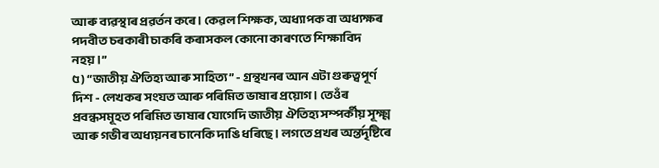আৰু ব্যৱস্থাৰ প্ৰৱৰ্তন কৰে। কেৱল শিক্ষক, অধ্যাপক বা অধ্যক্ষৰ পদবীত চৰকাৰী চাকৰি কৰাসকল কোনো কাৰণতে শিক্ষাবিদ নহয়।”
৫) “জাতীয় ঐতিহ্য আৰু সাহিত্য” - গ্ৰন্থখনৰ আন এটা গুৰুত্বপূৰ্ণ দিশ - লেখকৰ সংযত আৰু পৰিমিত ভাষাৰ প্ৰয়োগ। তেওঁৰ প্ৰবন্ধসমূহত পৰিমিত ভাষাৰ যোগেদি জাতীয় ঐতিহ্য সম্পৰ্কীয় সূক্ষ্ম আৰু গভীৰ অধ্যয়নৰ চানেকি দাঙি ধৰিছে। লগতে প্ৰখৰ অন্তৰ্দৃষ্টিৰে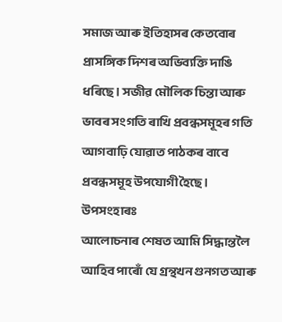সমাজ আৰু ইতিহাসৰ কেতবোৰ প্ৰাসঙ্গিক দিশৰ অভিব্যক্তি দাঙি ধৰিছে। সজীৱ মৌলিক চিন্তা আৰু ভাবৰ সংগতি ৰাখি প্ৰবন্ধসমূহৰ গতি আগবাঢ়ি যোৱাত পাঠকৰ বাবে প্ৰবন্ধসমূহ উপযোগী হৈছে।
উপসংহাৰঃ
আলোচনাৰ শেষত আমি সিদ্ধান্তলৈ আহিব পাৰোঁ যে গ্ৰন্থখন গুনগত আৰু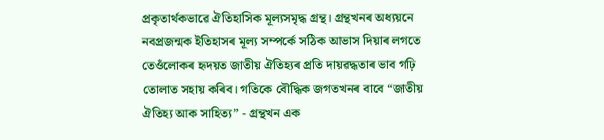প্ৰকৃতাৰ্থকভাৱে ঐতিহাসিক মূল্যসমৃদ্ধ গ্রন্থ। গ্ৰন্থখনৰ অধ্যয়নে নবপ্ৰজন্মক ইতিহাসৰ মূল্য সম্পৰ্কে সঠিক আভাস দিয়াৰ লগতে তেওঁলোকৰ হৃদয়ত জাতীয় ঐতিহ্যৰ প্ৰতি দায়ৱদ্ধতাৰ ভাব গঢ়ি তোলাত সহায় কৰিব। গতিকে বৌদ্ধিক জগতখনৰ বাবে “জাতীয় ঐতিহ্য আক সাহিত্য” - গ্রন্থখন এক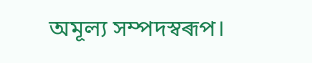অমূল্য সম্পদস্বৰূপ।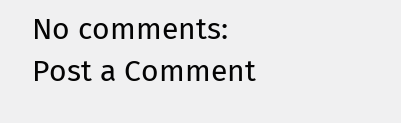No comments:
Post a Comment